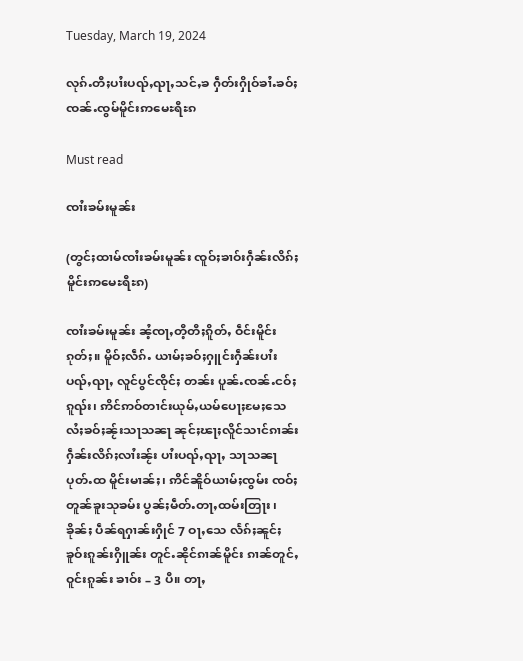Tuesday, March 19, 2024

လုၵ်ႉတီႈပၢႆးပၺ်ႇၺႃႇသင်ႇၶ ႁဵတ်းႁိုဝ်ၶၢႆႉၶဝ်ႈၸၼ်ႉၸွမ်မိူင်းဢမေႊရီႊၵ

Must read

ၸၢႆးၶမ်းမူၼ်း

(တွင်ႈထၢမ်ၸၢႆးၶမ်းမူၼ်း ၸူဝ်ႈၶၢဝ်းႁဵၼ်းလိၵ်ႈမိူင်းဢမေႊရီႊၵ)

ၸၢႆးၶမ်းမူၼ်း ၼႆ့ၸႃႇတီ့တီႈၵိူတ်ႇ ဝဵင်းမိူင်းၵုတ်ႈ။ မိူဝ်ႈလဵၵ်ႉ ယၢမ်ႈၶဝ်ႈႁူင်းႁဵၼ်းပၢႆးပၺ်ႇၺႃႇ လူင်ပွင်ၸိုင်ႈ တၼ်း ပူၼ်ႉၸၼ်ႉငဝ်ႈၵူၺ်း၊ ဢိင်ဢဝ်တၢင်းယုမ်ႇယမ်ပေႃႈမႄႈသေ လႆႈၶဝ်ႈၼႂ်းသႃသၼႃ ၼုင်ႈၽႃႈလိူင်သၢင်ၵၢၼ်း ႁဵၼ်းလိၵ်ႈလၢႆးၼႂ်း ပၢႆးပၺ်ႇၺႃႇ သႃသၼႃပုတ်ႉထ မိူင်းမၢၼ်ႈ၊ ဢိင်ၼိူဝ်ယၢမ်ႈၸွမ်း ၸဝ်ႈတူၼ်ၶူးသုၶမ်း ပွၼ်ႈမဵတ်ႉတႃႇထမ်းတြႃး ၊ ၶိုၼ်ႈ ပဵၼ်ရႁၢၼ်းႁိုင် 7 ဝႃႇသေ လႅၵ်ႈၼူင်ႈၶူဝ်းၵူၼ်းႁိူၼ်း တူင်ႉၼိုင်ၵၢၼ်မိူင်း ၵၢၼ်တူင်ႇဝူင်းၵူၼ်း ၶၢဝ်း – 3 ပီ။ တႃႇ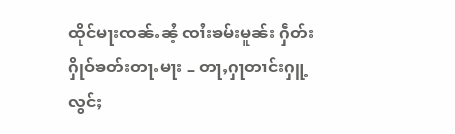ထိုင်မႃးၸၼ်ႉၼႆ့ ၸၢႆးၶမ်းမူၼ်း ႁဵတ်းႁိုဝ်ၶတ်းတႃႉမႃး – တႃႇႁႃတၢင်းႁူ့ လွင်ႈ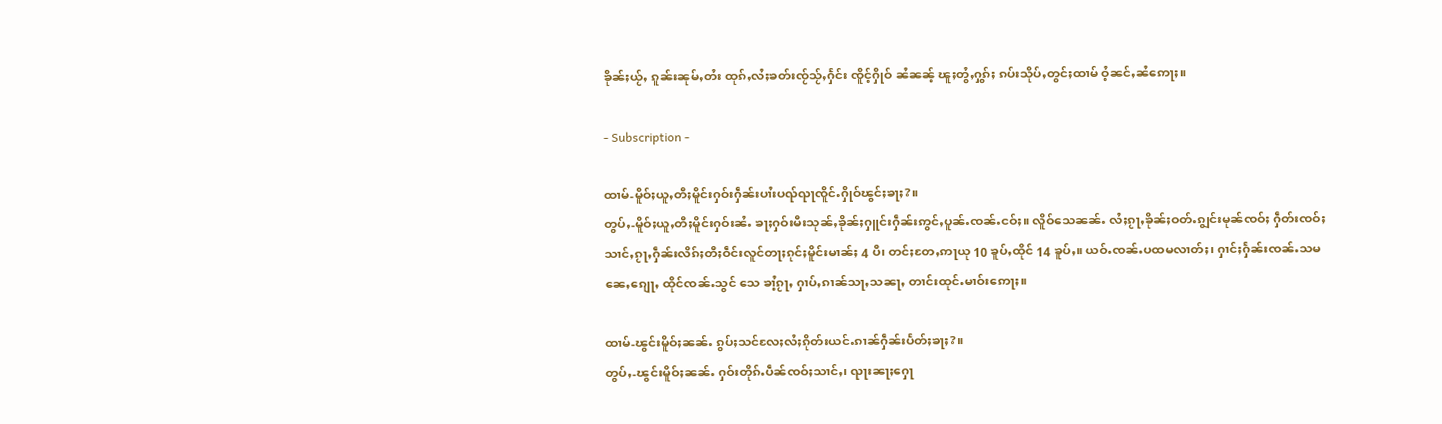ၶိုၼ်ႈယႂ်ႇ ၵူၼ်းၼုမ်ႇတႆး ထုၵ်ႇလႆႈၶတ်းၸႂ်သႂ်ႇႁႅင်း ၸိူင့်ႁိုဝ် ၼႆၼၼ့် ၽူႈတွႆႇႁွၵ်ႈ ၵပ်းသိုပ်ႇတွင်ႈထၢမ် ဝႆ့ၼင်ႇၼႆဢေႃႈ။

- Subscription -

ထၢမ်-မိူဝ်ႈယူႇတီႈမိူင်းႁဝ်းႁဵၼ်းပၢႆးပၺ်ၺႃၸိူင်ႉႁိုဝ်ၽွင်ႈၶႃႈ?။
တွပ်ႇ-မိူဝ်ႈယူႇတီႈမိူင်းႁဝ်းၼႆႉ ၶႃႈႁဝ်းမီးသုၼ်ႇၶိုၼ်ႈႁူင်းႁဵၼ်းဢွင်ႇပူၼ်ႉၸၼ်ႉငဝ်ႈ။ လိူဝ်သေၼၼ်ႉ လႆႈၵႂႃႇၶိုၼ်ႈဝတ်ႉၵျွင်းမုၼ်ၸဝ်ႈ ႁဵတ်းၸဝ်ႈသၢင်ႇၵႂႃႇႁဵၼ်းလိၵ်ႈတီႈဝဵင်းလူင်တႃႈၵုင်ႈမိူင်းမၢၼ်ႈ 4 ပီ၊ တင်ႈတႄႇဢႃယု 10 ၶူပ်ႇထိုင် 14 ၶူပ်ႇ။ ယဝ်ႉၸၼ်ႉပထမလၢတ်ႈ၊ ႁၢင်ႈႁႅၼ်းၸၼ်ႉသမၼေႇၵျေႃႇ ထိုင်ၸၼ်ႉသွင် သေ ၶၢႆ့ၵႂႃႇ ႁၢပ်ႇၵၢၼ်သႃႇသၼႃႇ တၢင်းထုင်ႉမၢဝ်းဢေႃႈ။

ထၢမ်-ၽွင်းမိူဝ်ႈၼၼ်ႉ ၵွပ်ႈသင်လႄႈလႆႈၵိုတ်းယင်ႉၵၢၼ်ႁဵၼ်းပႅတ်ႈၶႃႈ?။
တွပ်ႇ-ၽွင်းမိူဝ်ႈၼၼ်ႉ ႁဝ်းတိုၵ်ႉပဵၼ်ၸဝ်ႈသၢင်ႇ၊ ၺႃးၼႃႈႁေႃ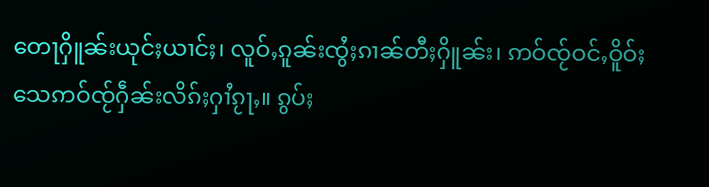တေႃႁိူၼ်းယုင်ႈယၢင်ႈ၊ လူဝ်ႇၵူၼ်းၸွႆႈၵၢၼ်တီႈႁိူၼ်း၊ ဢဝ်ၸႂ်ဝင်ႇဝိူဝ်ႈသေဢဝ်ၸႂ်ႁဵၼ်းလိၵ်ႈႁၢႆၵႂႃႇ။ ၵွပ်ႈ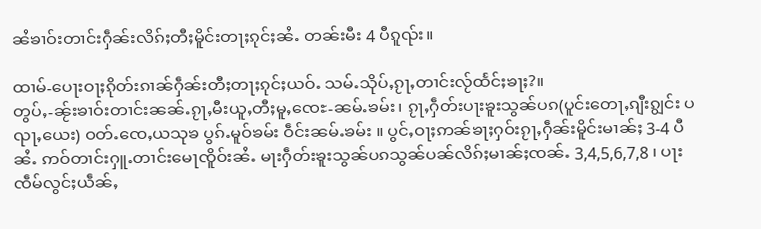ၼႆၶၢဝ်းတၢင်းႁဵၼ်းလိၵ်ႈတီႈမိူင်းတႃႈၵုင်ႈၼႆႉ တၼ်းမီး 4 ပီၵူၺ်း။

ထၢမ်-ပေႃးဝႃႈၵိုတ်းၵၢၼ်ႁဵၼ်းတီႈတႃႈၵုင်ႈယဝ်ႉ သမ်ႉသိုပ်ႇၵႂႃႇတၢင်းလႂ်ထႅင်ႈၶႃႈ?။
တွပ်ႇ-ၼႂ်းၶၢဝ်းတၢင်းၼၼ်ႉၵႂႃႇမီးယူႇတီႈမူႇၸေႊ-ၼမ်ႉၶမ်း၊ ၵႂႃႇႁဵတ်းပႃးၶူးသွၼ်ပၵ(ပူင်းတေႃႇၵျီးၵျွင်း ပၺႃႇယေး) ဝတ်ႉၸေႇယသုၶ ပွၵ်ႉမူဝ်ၶမ်း ဝဵင်းၼမ်ႉၶမ်း ။ ပွင်ႇဝႃႈဢၼ်ၶႃႈႁဝ်းၵႂႃႇႁဵၼ်းမိူင်းမၢၼ်ႈ 3-4 ပီၼႆႉ ဢဝ်တၢင်းႁူႉတၢင်းမေႃၸိူဝ်းၼႆႉ မႃးႁဵတ်းၶူးသွၼ်ပၵသွၼ်ပၼ်လိၵ်ႈမၢၼ်ႈၸၼ်ႉ 3,4,5,6,7,8 ၊ ပႃးၸဵမ်လွင်ႈယဵၼ်ႇ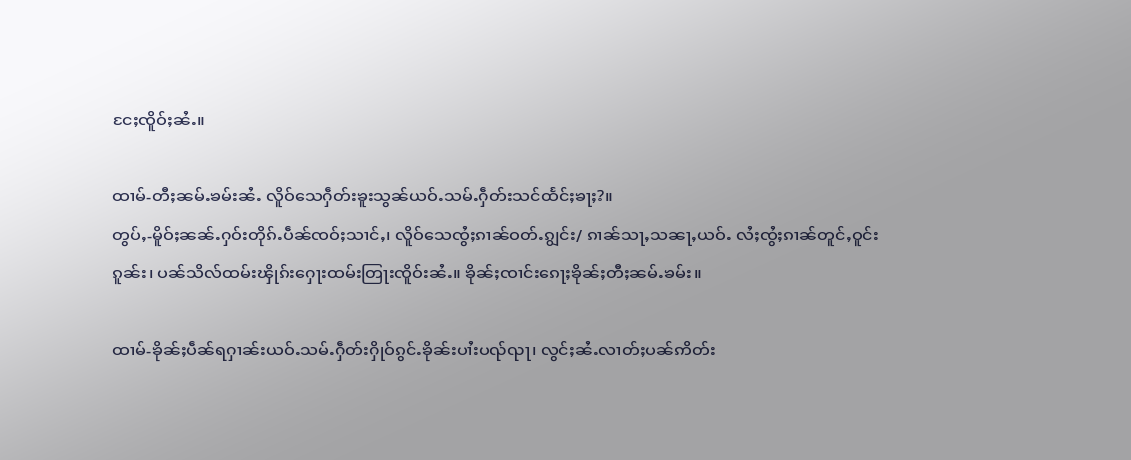ငႄႈၸိူဝ်ႈၼႆႉ။

ထၢမ်-တီႈၼမ်ႉၶမ်းၼႆႉ လိူဝ်သေႁဵတ်းၶူးသွၼ်ယဝ်ႉသမ်ႉႁဵတ်းသင်ထႅင်ႈၶႃႈ?။
တွပ်ႇ-မိူဝ်ႈၼၼ်ႉႁဝ်းတိုၵ်ႉပဵၼ်ၸဝ်ႈသၢင်ႇ၊ လိူဝ်သေၸွႆႈၵၢၼ်ဝတ်ႉၵျွင်း/ ၵၢၼ်သႃႇသၼႃႇယဝ်ႉ လႆႈၸွႆႈၵၢၼ်တူင်ႇဝူင်းၵူၼ်း၊ ပၼ်သိလ်ထမ်းၾိုၵ်းႁေႃးထမ်းတြႃးၸိူဝ်းၼႆႉ။ ၶိုၼ်ႈၸၢင်းၵေႃႈၶိုၼ်ႈတီႈၼမ်ႉၶမ်း။

ထၢမ်-ၶိုၼ်ႈပဵၼ်ရႁၢၼ်းယဝ်ႉသမ်ႉႁဵတ်းႁိုဝ်ၵွင်ႉၶိုၼ်းပၢႆးပၺ်ၺႃ၊ လွင်ႈၼႆႉလၢတ်ႈပၼ်ဢိတ်း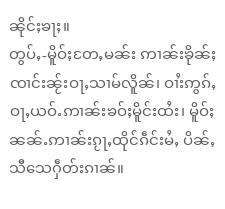ၼိုင်ႈၶႃႈ။
တွပ်ႇ-မိူဝ်ႈတႄႇမၼ်း ဢၢၼ်းၶိုၼ်ႈၸၢင်းၼႂ်းဝႃႇသၢမ်လိူၼ်၊ ဝၢႆးဢွၵ်ႇဝႃႇယဝ်ႉဢၢၼ်းၶဝ်ႈမိူင်းထႆး၊ မိူဝ်ႈၼၼ်ႉဢၢၼ်းၵႂႃႇထိုင်ၵဵင်းမႆႇ ပိၼ်ႇသီသေႁဵတ်းၵၢၼ်။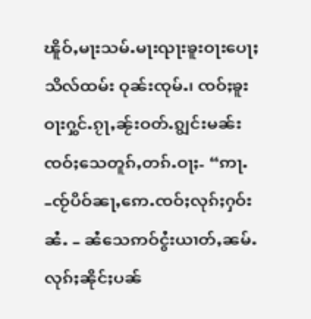ၽိူဝ်ႇမႃးသမ်ႉမႃးၺႃးၶူးဝႃးပေႃႈသိလ်ထမ်း ဝုၼ်းၸုမ်ႉ၊ ၸဝ်ႈၶူးဝႃးႁွင်ႉၵႂႃႇၼႂ်းဝတ်ႉၵျွင်းမၼ်းၸဝ်ႈသေတူၵ်ႇတၵ်ႉဝႃႈ- “ဢႃႉ–ၸႂ်ပိဝ်ၼႃႇဢေႉၸဝ်ႈလုၵ်ႈႁဝ်းၼႆႉ – ၼႆသေဢဝ်ငွႆးယၢတ်ႇၼမ်ႉ လုၵ်ႈၼိုင်ႈပၼ်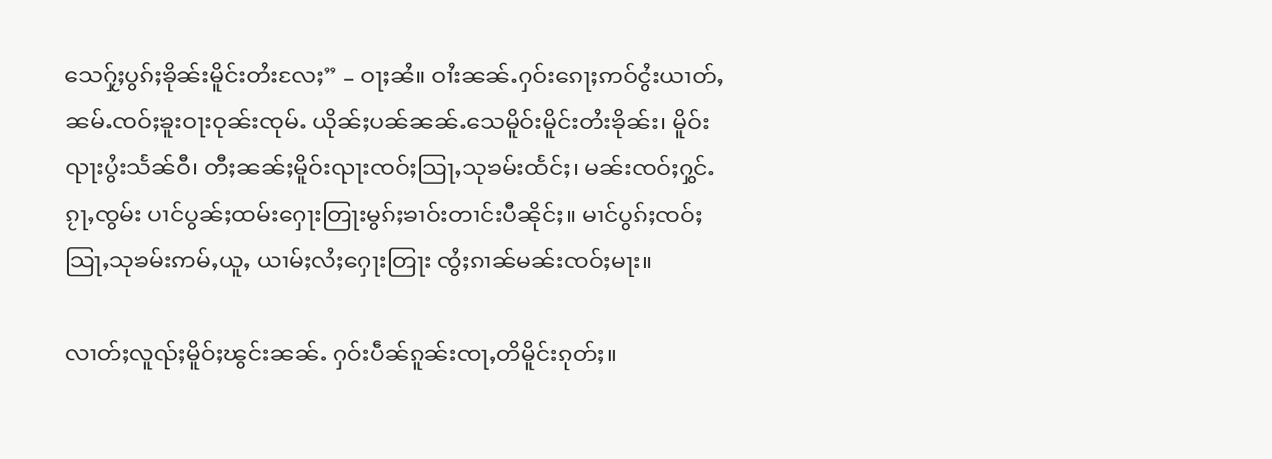သေႁႂ်ႈပွၵ်ႈၶိုၼ်းမိူင်းတႆးလႄႈ” – ဝႃႈၼႆ။ ဝၢႆးၼၼ်ႉႁဝ်းၵေႃႈဢဝ်ငွႆးယၢတ်ႇၼမ်ႉၸဝ်ႈၶူးဝႃးဝုၼ်းၸုမ်ႉ ယိုၼ်ႈပၼ်ၼၼ်ႉသေမိူဝ်းမိူင်းတႆးၶိုၼ်း၊ မိူဝ်းၺႃးပွႆးသႅၼ်ဝီ၊ တီႈၼၼ်ႈမိူဝ်းၺႃးၸဝ်ႈသြႃႇသုၶမ်းထႅင်ႈ၊ မၼ်းၸဝ်ႈႁွင်ႉၵႂႃႇၸွမ်း ပၢင်ပွၼ်ႈထမ်းႁေႃးတြႃးမွၵ်ႈၶၢဝ်းတၢင်းပီၼိုင်ႈ။ မၢင်ပွၵ်ႈၸဝ်ႈသြႃႇသုၶမ်းဢမ်ႇယူႇ ယၢမ်ႈလႆႈႁေႃးတြႃး ၸွႆႈၵၢၼ်မၼ်းၸဝ်ႈမႃး။

လၢတ်ႈလူၺ်ႈမိူဝ်ႈၽွင်းၼၼ်ႉ ႁဝ်းပဵၼ်ၵူၼ်းၸႃႇတိမိူင်းၵုတ်ႈ။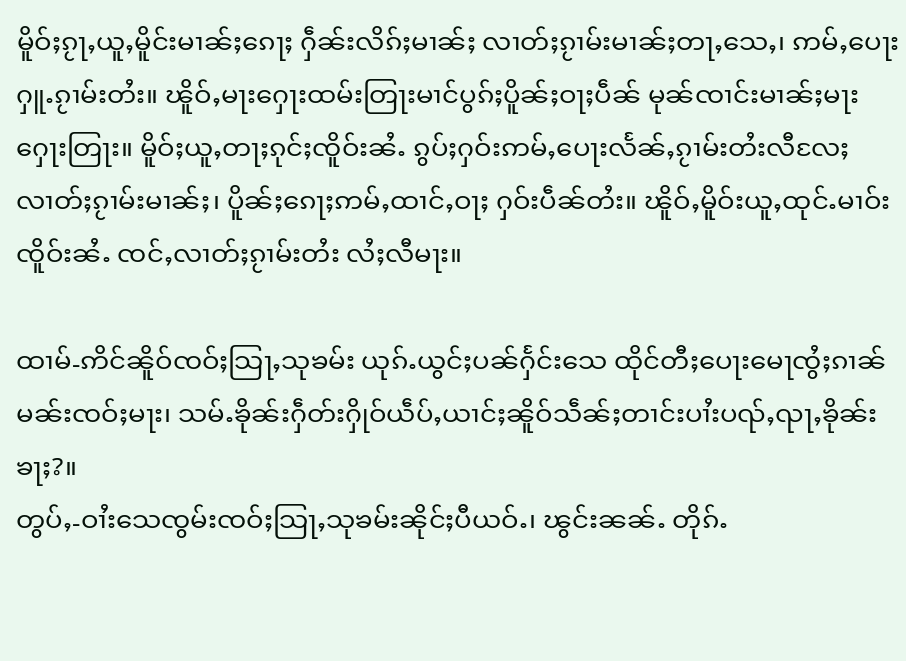မိူဝ်ႈၵႂႃႇယူႇမိူင်းမၢၼ်ႈၵေႃႈ ႁဵၼ်းလိၵ်ႈမၢၼ်ႈ လၢတ်ႈၵႂၢမ်းမၢၼ်ႈတႃႇသေႇ၊ ဢမ်ႇပေႃးႁူႉၵႂၢမ်းတႆး။ ၽိူဝ်ႇမႃးႁေႃးထမ်းတြႃးမၢင်ပွၵ်ႈပိူၼ်ႈဝႃႈပဵၼ် မုၼ်ၸၢင်းမၢၼ်ႈမႃးႁေႃးတြႃး။ မိူဝ်ႈယူႇတႃႈၵုင်ႈၸိူဝ်းၼႆႉ ၵွပ်ႈႁဝ်းဢမ်ႇပေႃးလႅၼ်ႇၵႂၢမ်းတႆးလီလႄႈ လၢတ်ႈၵႂၢမ်းမၢၼ်ႈ၊ ပိူၼ်ႈၵေႃႈဢမ်ႇထၢင်ႇဝႃႈ ႁဝ်းပဵၼ်တႆး။ ၽိူဝ်ႇမိူဝ်းယူႇထုင်ႉမၢဝ်းၸိူဝ်းၼႆႉ ၸင်ႇလၢတ်ႈၵႂၢမ်းတႆး လႆႈလီမႃး။

ထၢမ်-ဢိင်ၼိူဝ်ၸဝ်ႈသြႃႇသုၶမ်း ယုၵ်ႉယွင်ႈပၼ်ႁႅင်းသေ ထိုင်တီႈပေႃးမေႃၸွႆႈၵၢၼ်မၼ်းၸဝ်ႈမႃး၊ သမ်ႉၶိုၼ်းႁဵတ်းႁိုဝ်ယဵပ်ႇယၢင်ႈၼိူဝ်သဵၼ်ႈတၢင်းပၢႆးပၺ်ႇၺႃႇၶိုၼ်းၶႃႈ?။
တွပ်ႇ-ဝၢႆးသေၸွမ်းၸဝ်ႈသြႃႇသုၶမ်းၼိုင်ႈပီယဝ်ႉ၊ ၽွင်းၼၼ်ႉ တိုၵ်ႉ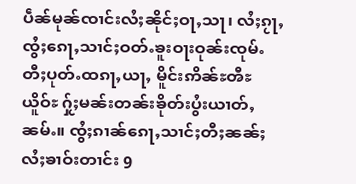ပဵၼ်မုၼ်ၸၢင်းလႆႈၼိုင်ႈဝႃႇသႃ၊ လႆႈၵႂႃႇၸွႆႈၵေႃႇသၢင်ႈဝတ်ႉၶူးဝႃးဝုၼ်းၸုမ်ႉ တီႈပုတ်ႉထၵႃႇယႃႇ မိူင်းဢိၼ်ႊၻီႊယိူဝ်ႊ ႁႂ်ႈမၼ်းတၼ်းၶိုတ်းပွႆးယၢတ်ႇၼမ်ႉ။ ၸွႆႈၵၢၼ်ၵေႃႇသၢင်ႈတီႈၼၼ်ႈလႆႈၶၢဝ်းတၢင်း 9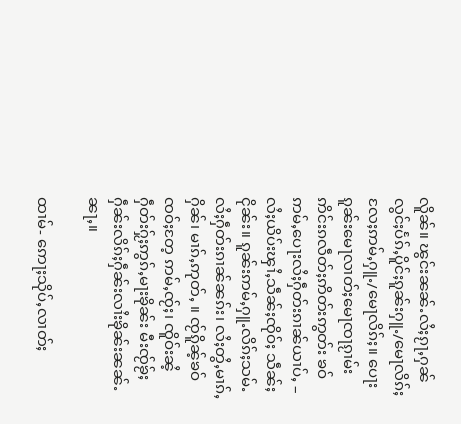လိူၼ်။ ၽွင်းၼၼ်ႉလႆႈၵႂႃႇႁၼ်လွင်ႈပႅၵ်ႇပိူင်ႈၵူၼ်းႁူႉ/မေႃလိၵ်ႈလႄႈဢမ်ႇႁူႉ/မေႃလိၵ်ႈ။ ပေႃးၵူၼ်းမေႃလၢတ်ႈမေႃၸႃၵႂၢမ်းဢိင်းၵလဵတ်ႈဢိတ်းဢွတ်း ၶဝ်ဢမ်ႇပေႃးလႆႈႁဵတ်းၵၢၼ်ယၢပ်ႇ – လႆႈယိပ်းၾၢႆႇသဵၼ်ႈၸိုဝ်ႈ သဵၼ်ႈငိုၼ်း။ ၵူၼ်းဢမ်ႇႁူႉလိၵ်ႈသမ်ႉလႆႈႁဵတ်းၵၢၼ်ၼၵ်း၊ လႆႈတွႆႇမၢၵ်ႇႁိၼ်၊ မၢၵ်ႇဢုတ်ႇ ။ ၸႂ်ၵိူၼ့်ၶဝ်ၸဝ်ႈတႄ့ ဢမ်ႇၸႂ်ႈ၊ ၸိူဝ်းၼႆ့ ႁဵတ်းႁႂ်ႈဢွၵ်ႇမႃးၶိုၼ်း မီးၸႂ်ၶႂ်ႈႁဵၼ်းလိၵ်ႈႁဵၼ်းလၢႆးၶိုၼ်းၼၼ်ႉၼႃႇ။

ထၢမ်- ဢေႃႈသိုပ်ႇလၢတ်ႈ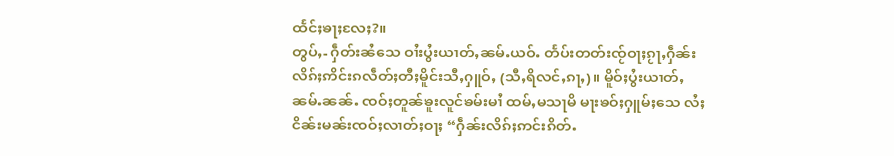ထႅင်ႈၶႃႈလႄႈ?။
တွပ်ႇ- ႁဵတ်းၼႆသေ ဝၢႆးပွႆးယၢတ်ႇၼမ်ႉယဝ်ႉ တႅပ်းတတ်းၸႂ်ဝႃႈၵႂႃႇႁဵၼ်းလိၵ်ႈဢိင်းၵလဵတ်ႈတီႈမိူင်းသီႇႁူဝ်ႇ (သီႇရိလင်ႇၵႃႇ)။ မိူဝ်ႈပွႆးယၢတ်ႇၼမ်ႉၼၼ်ႉ ၸဝ်ႈတူၼ်ၶူးလူင်ၶမ်းမၢႆ ထမ်ႇမသႃမိ မႃးၶဝ်ႈႁူမ်ႈသေ လႆႈငိၼ်းမၼ်းၸဝ်ႈလၢတ်ႈဝႃႈ “ႁဵၼ်းလိၵ်ႈဢင်းၵိတ်ႉ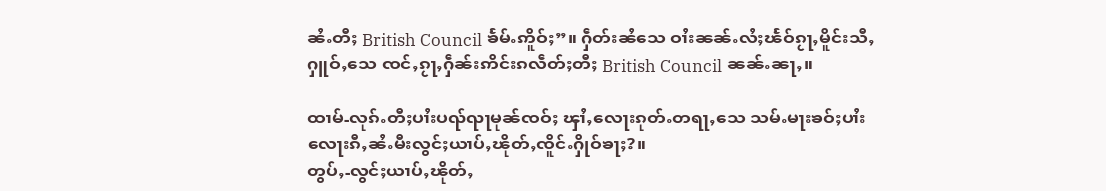ၼႆႉတီႈ British Council ၶႅမ်ႉဢိူဝ်ႈ”။ ႁဵတ်းၼႆသေ ဝၢႆးၼၼ်ႉလႆႈၽႅဝ်ၵႂႃႇမိူင်းသီႇႁူဝ်ႇသေ ၸင်ႇၵႂႃႇႁဵၼ်းဢိင်းၵလဵတ်ႈတီႈ British Council ၼၼ်ႉၼႃႇ။

ထၢမ်-လုၵ်ႉတီႈပၢႆးပၺ်ၺႃမုၼ်ၸဝ်ႈ ၾၢႆႇလေႃးၵုတ်ႉတရႃႇသေ သမ်ႉမႃးၶဝ်ႈပၢႆးလေႃးၵီႇၼႆႉမီးလွင်ႈယၢပ်ႇၽိုတ်ႇၸိူင်ႉႁိုဝ်ၶႃႈ?။
တွပ်ႇ-လွင်ႈယၢပ်ႇၽိုတ်ႇ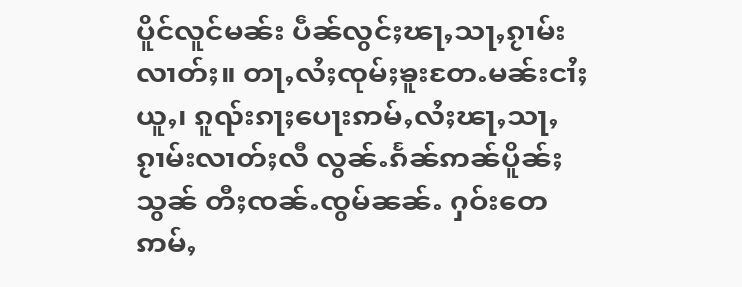ပိူင်လူင်မၼ်း ပဵၼ်လွင်ႈၽႃႇသႃႇၵႂၢမ်းလၢတ်ႈ။ တႃႇလႆႈၸုမ်ႈၶူးတႄႉမၼ်းငၢႆႈယူႇ၊ ၵူၺ်းၵႃႈပေႃးဢမ်ႇလႆႈၽႃႇသႃႇၵႂၢမ်းလၢတ်ႈလီ လွၼ်ႉၵႅၼ်ဢၼ်ပိူၼ်ႈသွၼ် တီႈၸၼ်ႉၸွမ်ၼၼ်ႉ ႁဝ်းတေဢမ်ႇ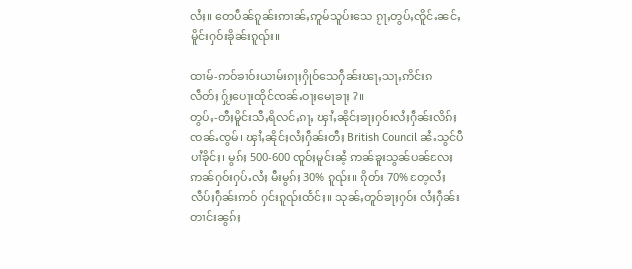လႆႈ။ တေပဵၼ်ၵူၼ်းဢၢၼ်ႇဢူမ်သူပ်းသေ ၵႂႃႇတွပ်ႇၸိူင်ႉၼင်ႇမိူင်းႁဝ်းၶိုၼ်းၵူၺ်း။

ထၢမ်-ဢဝ်ၶၢဝ်းယၢမ်းၵႃႈႁိုဝ်သေႁဵၼ်းၽႃႇသႃႇဢိင်းၵလဵတ်ႈ ႁႂ်ႈပေႃးထိုင်ၸၼ်ႉဝႃႈမေႃၶႃႈ ?။
တွပ်ႇ-တီႈမိူင်းသီႇရိလင်ႇၵႃႇ ၾၢႆႇၼိုင်ႈၶႃႈႁဝ်းလႆႈႁဵၼ်းလိၵ်ႈၸၼ်ႉၸွမ်၊ ၾၢႆႇၼိုင်ႈလႆႈႁဵၼ်းတီႈ British Council ၼႆႉသွင်ပီပၢႆၶိုင်ႈ၊ မွၵ်ႈ 500-600 ၸူဝ်ႈမူင်းၼႆ့ ဢၼ်ၶူးသွၼ်ပၼ်လႄႈ ဢၼ်ႁဝ်းႁပ်ႉလႆႈ မီးမွၵ်ႈ 30% ၵူၺ်း။ ၵိုတ်း 70% တႄ့လႆႈလဵပ်ႈႁဵၼ်းဢဝ် ႁင်းၵူၺ်းထႅင်ႈ။ သုၼ်ႇတူဝ်ၶႃႈႁဝ်း လႆႈႁဵၼ်းတၢင်းၼွၵ်ႈ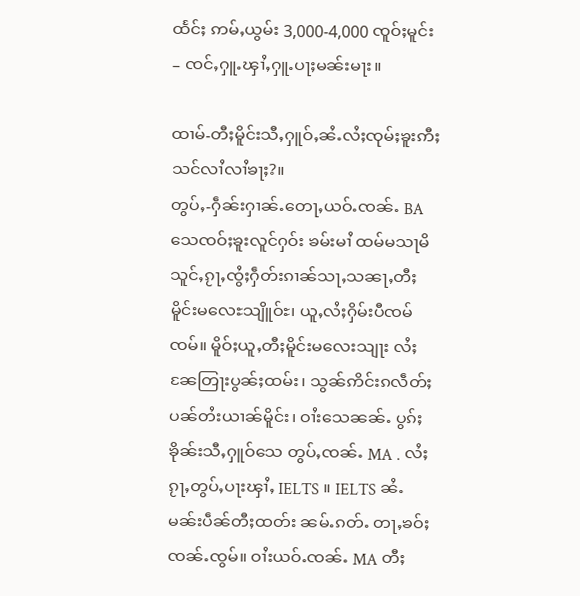ထႅင်ႈ ဢမ်ႇယွမ်း 3,000-4,000 ၸူဝ်ႈမူင်း – ၸင်ႇႁူႉၾၢႆႇႁူႉပႃႈမၼ်းမႃး။

ထၢမ်-တီႈမိူင်းသီႇႁူဝ်ႇၼႆႉလႆႈၸုမ်ႈၶူးဢီႈသင်လၢႆလၢႆၶႃႈ?။
တွပ်ႇ-ႁဵၼ်းႁၢၼ်ႉတေႃႇယဝ်ႉၸၼ်ႉ BA သေၸဝ်ႈၶူးလူင်ႁဝ်း ၶမ်းမၢႆ ထမ်မသႃမိ သူင်ႇၵႂႃႇၸွႆႈႁဵတ်းၵၢၼ်သႃႇသၼႃႇတီႈမိူင်းမလေႊသျိူဝ်ႊ၊ ယူႇလႆႈႁိမ်းပီၸမ်ၸမ်။ မိူဝ်ႈယူႇတီႈမိူင်းမလေးသျႃး လႆႈၼႄတြႃးပွၼ်ႈထမ်း၊ သွၼ်ဢိင်းၵလဵတ်ႈပၼ်တႆးယၢၼ်မိူင်း၊ ဝၢႆးသေၼၼ်ႉ ပွၵ်ႈၶိုၼ်းသီႇႁူဝ်သေ တွပ်ႇၸၼ်ႉ MA . လႆႈၵႂႃႇတွပ်ႇပႃးၾၢႆႇ IELTS ။ IELTS ၼႆႉမၼ်းပဵၼ်တီႈထတ်း ၼမ်ႉၵတ်ႉ တႃႇၶဝ်ႈၸၼ်ႉၸွမ်။ ဝၢႆးယဝ်ႉၸၼ်ႉ MA တီႈ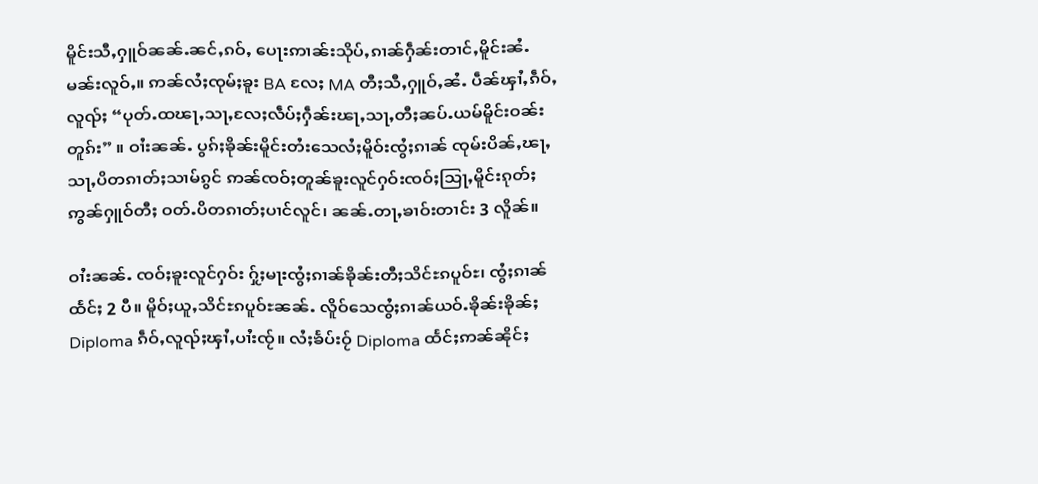မိူင်းသီႇႁူဝ်ၼၼ်ႉၼင်ႇၵဝ်ႇ ပေႃးဢၢၼ်းသိုပ်ႇၵၢၼ်ႁဵၼ်းတၢင်ႇမိူင်းၼႆႉမၼ်းလူဝ်ႇ။ ဢၼ်လႆႈၸုမ်ႈၶူး BA လႄႈ MA တီႈသီႇႁူဝ်ႇၼႆႉ ပဵၼ်ၾၢႆႇၵဵဝ်ႇလူၺ်ႈ “ပုတ်ႉထၽႃႇသႃႇလႄႈလဵပ်ႈႁဵၼ်းၽႃႇသႃႇတီႈၼပ်ႉယမ်မိူင်းဝၼ်းတူၵ်း” ။ ဝၢႆးၼၼ်ႉ ပွၵ်ႈၶိုၼ်းမိူင်းတႆးသေလႆႈမိူဝ်းၸွႆႈၵၢၼ် ၸုမ်းပိၼ်ႇၽႃႇသႃႇပိတၵၢတ်ႈသၢမ်ၵွင် ဢၼ်ၸဝ်ႈတူၼ်ၶူးလူင်ႁဝ်းၸဝ်ႈသြႃႇမိူင်းၵုတ်ႈဢွၼ်ႁူဝ်တီႈ ဝတ်ႉပိတၵၢတ်ႈပၢင်လူင်၊ ၼၼ်ႉတႃႇၶၢဝ်းတၢင်း 3 လိူၼ်။

ဝၢႆးၼၼ်ႉ ၸဝ်ႈၶူးလူင်ႁဝ်း ႁႂ်ႈမႃးၸွႆႈၵၢၼ်ၶိုၼ်းတီႈသိင်ႊၵပူဝ်ႊ၊ ၸွႆႈၵၢၼ်ထႅင်ႈ 2 ပီ။ မိူဝ်ႈယူႇသိင်ႊၵပူဝ်ႊၼၼ်ႉ လိူဝ်သေၸွႆႈၵၢၼ်ယဝ်ႉၶိုၼ်းၶိုၼ်ႈ Diploma ၵဵဝ်ႇလူၺ်ႈၾၢႆႇပၢႆးၸႂ်။ လႆႈၶႅပ်းဝႂ် Diploma ထႅင်ႈဢၼ်ၼိုင်ႈ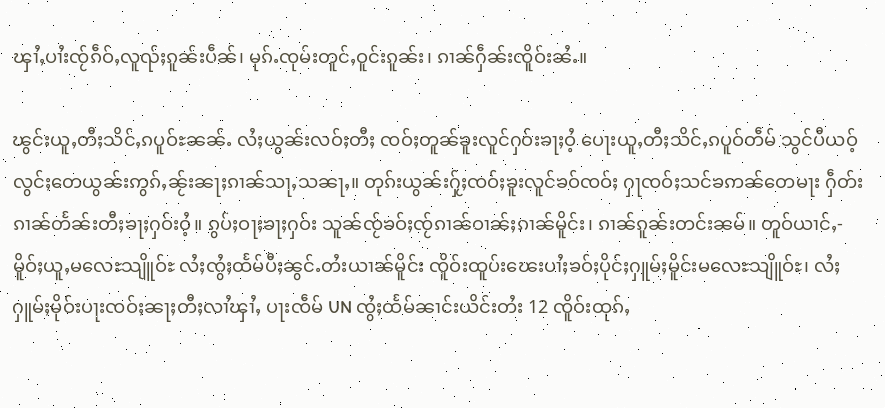ၾၢႆႇပၢႆးၸႂ်ၵဵဝ်ႇလူၺ်ႈၵူၼ်းပဵၼ်၊ မုၵ်ႉၸုမ်းတူင်ႇဝူင်းၵူၼ်း၊ ၵၢၼ်ႁဵၼ်းၸိူဝ်းၼႆႉ။

ၽွင်းယူႇတီႈသိင်ႇၵပူဝ်ႊၼၼ်ႉ လႆႈယွၼ်းလဝ်ႈတီႈ ၸဝ်ႈတူၼ်ၶူးလူင်ႁဝ်းၶႃႈဝႆ့ ပေႃးယူႇတီႈသိင်ႇၵပူဝ်တဵမ် သွင်ပီယဝ့် လွင်ႈတေယွၼ်းဢွၵ်ႇၼႂ်းၼႃႈၵၢၼ်သႃႇသၼႃႇ။ တုၵ်းယွၼ်းႁႂ်ႈၸဝ်ႈၶူးလူင်ၶဝ်ၸဝ်ႈ ႁႃၸဝ်ႈသင်ၶဢၼ်တေမႃး ႁဵတ်းၵၢၼ်တႅၼ်းတီႈၶႃႈႁဝ်းဝႆ့။ ၵွပ်ႈဝႃႈၶႃႈႁဝ်း သူၼ်ၸႂ်ၶဝ်ႈၸႂ်ၵၢၼ်ဝၢၼ်ႈၵၢၼ်မိူင်း၊ ၵၢၼ်ၵူၼ်းတင်းၼမ်။ တူဝ်ယၢင်ႇ- မိူဝ်ႈယူႇမလေႊသျိူဝ်ႊ လႆႈၸွႆႈထႅမ်ပီႈၼွင်ႉတႆးယၢၼ်မိူင်း ၸိူဝ်းထူပ်းၽေးပၢႆႈၶဝ်ႈပိုင်ႈႁူမ်ႈမိူင်းမလေႊသျိူဝ်ႊ၊ လႆႈႁူမ်ႈမိုဝ်းပႃးၸဝ်ႈၼႃႈတီႈလၢႆၾၢႆႇ ပႃးၸဵမ် UN ၸွႆႈထႅမ်ၼၢင်းယိင်းတႆး 12 ၸိူဝ်းထုၵ်ႇ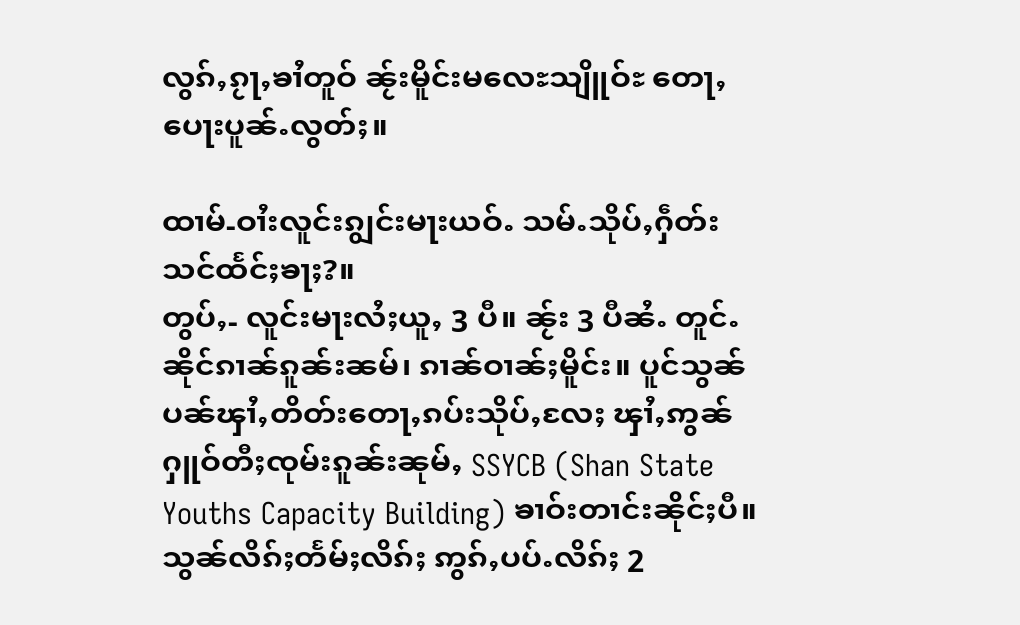လွၵ်ႇၵႂႃႇၶၢႆတူဝ် ၼႂ်းမိူင်းမလေႊသျိူဝ်ႊ တေႃႇပေႃးပူၼ်ႉလွတ်ႈ။

ထၢမ်-ဝၢႆးလူင်းၵျွင်းမႃးယဝ်ႉ သမ်ႉသိုပ်ႇႁဵတ်းသင်ထႅင်ႈၶႃႈ?။
တွပ်ႇ- လူင်းမႃးလႆႈယူႇ 3 ပီ။ ၼႂ်း 3 ပီၼႆႉ တူင်ႉၼိုင်ၵၢၼ်ၵူၼ်းၼမ်၊ ၵၢၼ်ဝၢၼ်ႈမိူင်း။ ပူင်သွၼ်ပၼ်ၾၢႆႇတိတ်းတေႃႇၵပ်းသိုပ်ႇလႄႈ ၾၢႆႇဢွၼ်ႁူဝ်တီႈၸုမ်းၵူၼ်းၼုမ်ႇ SSYCB (Shan State Youths Capacity Building) ၶၢဝ်းတၢင်းၼိုင်ႈပီ။ သွၼ်လိၵ်ႈတႅမ်ႈလိၵ်ႈ ဢွၵ်ႇပပ်ႉလိၵ်ႈ 2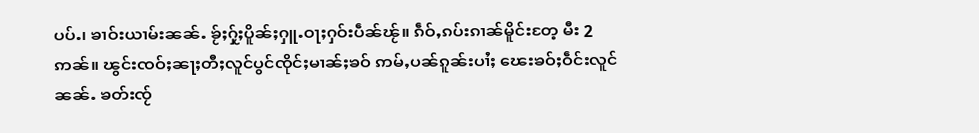ပပ်ႉ၊ ၶၢဝ်းယၢမ်းၼၼ်ႉ ၶႂ်ႈႁႂ်ႈပိူၼ်ႈႁူႉဝႃႈႁဝ်းပဵၼ်ၽႂ်။ ၵဵဝ်ႇၵပ်းၵၢၼ်မိူင်းတႄ့ မီး 2 ဢၼ်။ ၽွင်းၸဝ်ႈၼႃႈတီႈလူင်ပွင်ၸိုင်ႈမၢၼ်ႈၶဝ် ဢမ်ႇပၼ်ၵူၼ်းပၢႆႈ ၽေးၶဝ်ႈဝဵင်းလူင်ၼၼ်ႉ ၶတ်းၸႂ်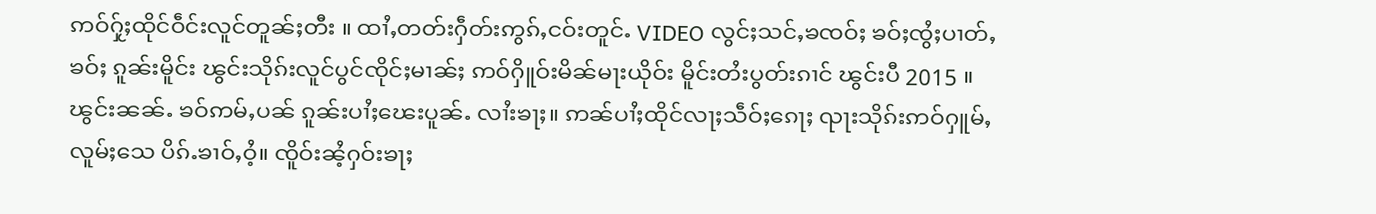ဢဝ်ႁႂ်ႈထိုင်ဝဵင်းလူင်တူၼ်ႈတီး ။ ထၢႆႇတတ်းႁဵတ်းဢွၵ်ႇငဝ်းတူင်ႉ VIDEO လွင်ႈသင်ႇၶၸဝ်ႈ ၶဝ်ႈၸွႆႈပၢတ်ႇၶဝ်ႈ ၵူၼ်းမိူင်း ၽွင်းသိုၵ်းလူင်ပွင်ၸိုင်ႈမၢၼ်ႈ ဢဝ်ႁိူဝ်းမိၼ်မႃးယိုဝ်း မိူင်းတႆးပွတ်းၵၢင် ၽွင်းပီ 2015 ။ ၽွင်းၼၼ်ႉ ၶဝ်ဢမ်ႇပၼ် ၵူၼ်းပၢႆႈၽေးပူၼ်ႉ လၢႆးၶႃႈ။ ဢၼ်ပၢႆႈထိုင်လႃႈသဵဝ်ႈၵေႃႈ ၺႃးသိုၵ်းဢဝ်ႁူမ်ႇလူမ်ႈသေ ပိၵ်ႉၶၢဝ်ႇဝႆ့။ ၸိူဝ်းၼႆ့ႁဝ်းၶႃႈ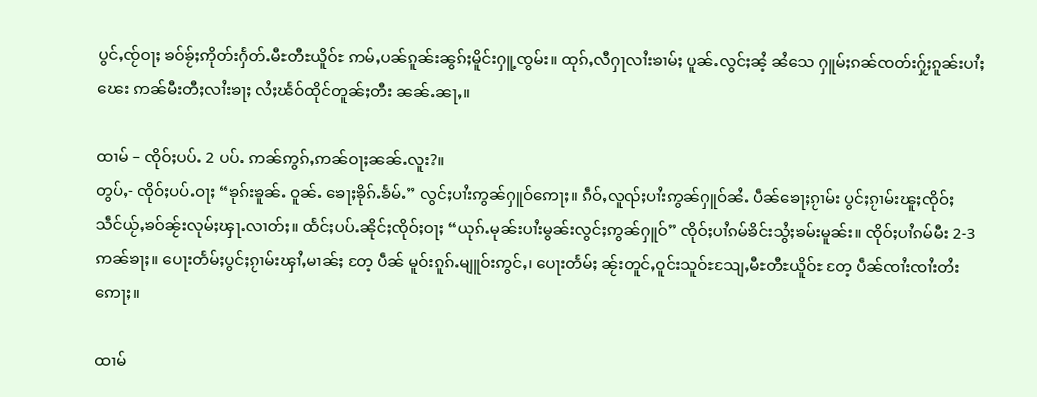ပွင်ႇၸႂ်ဝႃႈ ၶဝ်ၶႂ်ႈဢိုတ်းႁႅတ်ႉမီႊတီႊယိူဝ်ႊ ဢမ်ႇပၼ်ၵူၼ်းၼွၵ်ႈမိူင်းႁူ့ၸွမ်း။ ထုၵ်ႇလီႁႃလၢႆးၶၢမ်ႈ ပူၼ်ႉလွင်ႈၼႆ့ ၼႆသေ ႁူမ်ႈၵၼ်ၸတ်းႁႂ်ႈၵူၼ်းပၢႆႈၽေး ဢၼ်မီးတီႈလၢႆးၶႃႈ လႆႈၽႅဝ်ထိုင်တူၼ်ႈတီး ၼၼ်ႉၼႃႇ။

ထၢမ် – ၸိုဝ်ႈပပ်ႉ 2 ပပ်ႉ ဢၼ်ဢွၵ်ႇဢၼ်ဝႃႈၼၼ်ႉလူး?။
တွပ်ႇ- ၸိုဝ်ႈပပ်ႉဝႃႈ “ၶုၵ်းၶူၼ်ႉ ဝူၼ်ႉ ၶေႃႈၶိုၵ်ႉၶႅမ်ႉ” လွင်ႈပၢႆးဢွၼ်ႁူဝ်ဢေႃႈ။ ၵဵဝ်ႇလူၺ်ႈပၢႆးဢွၼ်ႁူဝ်ၼႆႉ ပဵၼ်ၶေႃႈၵႂၢမ်း ပွင်ႈၵႂၢမ်းၽူႈၸိုဝ်ႈသဵင်ယႂ်ႇၶဝ်ၼႂ်းလုမ်ႈၾႃႉလၢတ်ႈ။ ထႅင်ႈပပ်ႉၼိုင်ႈၸိုဝ်ႈဝႃႈ “ယုၵ်ႉမုၼ်းပၢႆးမွၼ်းလွင်ႈဢွၼ်ႁူဝ်” ၸိုဝ်ႈပၢႆၵမ်ၶိင်းသွႆႈၶမ်းမူၼ်း။ ၸိုဝ်ႈပၢႆၵမ်မီး 2-3 ဢၼ်ၶႃႈ။ ပေႃးတႅမ်ႈပွင်ႈၵႂၢမ်းၾၢႆႇမၢၼ်ႈ တႄ့ ပဵၼ် မူဝ်းၵူၵ်ႉမျူဝ်းဢွင်ႇ၊ ပေႃးတႅမ်ႈ ၼႂ်းတူင်ႇဝူင်းသူဝ်ႊသျႄႇမီႊတီႊယိူဝ်ႊ တႄ့ ပဵၼ်ၸၢႆးၸၢႆးတႆးဢေႃႈ။

ထၢမ်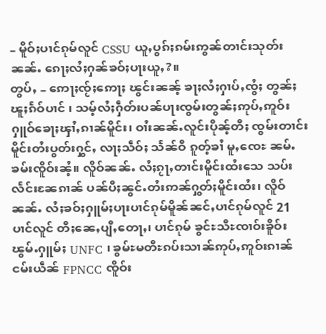– မိူဝ်ႈပၢင်ၵုမ်လူင် CSSU ယူႇပွၵ်ႈၵမ်းဢွၼ်တၢင်းသုတ်းၼၼ်ႉ ၵေႃႈလႆႈႁၼ်ၶဝ်ႈပႃးယူႇ?။
တွပ်ႇ – ဢေႃႈၸႂ်ႈဢေႃႈ ၽွင်းၼၼ့် ၶႃႈလႆႈႁၢပ်ႇၸွႆႈ တွၼ်ႈၽူႈၵႅဝ်ပၢင် ၊ သမ့်လႆႈႁဵတ်းပၼ်ပႃးၸွမ်းတွၼ်ႈဢုပ်ႇဢူဝ်း ႁူဝ်ၶေႃႈၾၢႆႇၵၢၼ်မိူင်း၊ ဝၢႆးၼၼ်ႉလူင်းပိုၼ့်တီႈ ၸွမ်းတၢင်း မိူင်းတႆးပွတ်းႁွင်ႇ လႃႈသဵဝ်ႈ သႅၼ်ဝီ ၵူတ့်ၶၢႆ မူႇၸေႊ ၼမ်ႉၶမ်းၸိူဝ်းၼႆ့။ လိူဝ်ၼၼ်ႉ လႆႈၵႂႃႇတၢင်းမိူင်းထႆးသေ သပ်းလႅင်းၼႄၵၢၼ် ပၼ်ပီႈၼွင်ႉတႆးဢၼ်ႁွတ်ႈမိူင်းထႆး၊ လိူဝ်ၼၼ်ႉ လႆႈၶဝ်ႈႁူမ်ႈပႃးပၢင်ၵုမ်မိူၼ်ၼင်ႇပၢင်ၵုမ်လူင် 21 ပၢင်လူင် တီႈၼေႇပျီႇတေႃႇ၊ ပၢင်ၵုမ် ၶွင်ႊသီႊၸၢဝ်းၶိူဝ်းၽွမ်ႉႁူမ်ႈ UNFC ၊ ၶွမ်ႊမတီႊၵပ်းသၢၼ်ဢုပ်ႇဢူဝ်းၵၢၼ်ငမ်းယဵၼ် FPNCC ၸိူဝ်း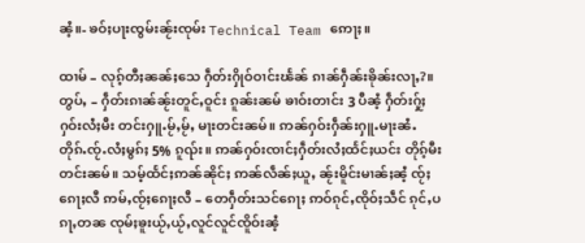ၼႆ့။- ၶဝ်ႈပႃးၸွမ်းၼႂ်းၸုမ်း Technical Team ဢေႃႈ။

ထၢမ် – လုၵ့်တီႈၼၼ်ႈသေ ႁဵတ်းႁိုဝ်ဝၢင်းၽႅၼ် ၵၢၼ်ႁဵၼ်းၶိုၼ်းလႃႇ?။
တွပ်ႇ – ႁဵတ်းၵၢၼ်ၼႂ်းတူင်ႇဝူင်း ၵူၼ်းၼမ် ၶၢဝ်းတၢင်း 3 ပီၼႆ့ ႁဵတ်းႁႂ်ႈႁဝ်းလႆႈမီး တင်းႁူႉမႂ်ႇမႂ်ႇ မႃးတင်းၼမ်။ ဢၼ်ႁဝ်းႁဵၼ်းႁူႉမႃးၼႆႉ တိုၵ်ႉၸႂ်ႉလႆႈမွၵ်ႈ 5% ၵူၺ်း။ ဢၼ်ႁဝ်းၸၢင်ႈႁဵတ်းလႆႈထႅင်ႈယင်း တိုၵ့်မီးတင်းၼမ်။ သမ့်ထႅင်ႈဢၼ်ၼိုင်ႈ ဢၼ်လဵၼ်ႈယူႇ ၼႂ်းမိူင်းမၢၼ်ႈၼႆ့ ၸႂ်ႈၵေႃႈလီ ဢမ်ႇၸႂ်ႈၵေႃႈလီ – တေႁဵတ်းသင်ၵေႃႈ ဢဝ်ၵုင်ႇၸိုဝ်ႈသဵင် ၵုင်ႇပၵႃႇတၼ ၸုမ်ႈၶူးယႂ်ႇယႂ်ႇလူင်လူင်ၸိူဝ်းၼႆ့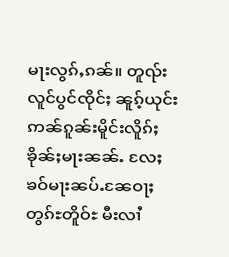မႃးလွၵ်ႇၵၼ်။ တူၺ်းလူင်ပွင်ၸိုင်ႈ ၼူၵ့်ယုင်း ဢၼ်ၵူၼ်းမိူင်းလိူၵ်ႈၶိုၼ်ႈမႃးၼၼ်ႉ လႄႈ ၶဝ်မႃးၼပ်ႉၼႄဝႃႈ တွၵ်ႊတိူဝ်ႊ မီးလၢႆ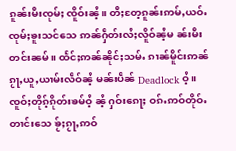ၵူၼ်းမီးၸုမ်ႈ ၸိူဝ်းၼႆ့။ တီႈတႄ့ၵူၼ်းဢမ်ႇယဝ်ႉၸုမ်ႈၶူးသင်သေ ဢၼ်ႁဵတ်းလႆႈလိူဝ်ၼႆ့မ ၼ်းမီးတင်းၼမ်။ ထႅင်ႈဢၼ်ၼိုင်ႈသမ်ႉ ၵၢၼ်မိူင်းဢၼ်ၵႂႃႇယူႇယၢမ်းလဵဝ်ၼႆ့ မၼ်းပဵၼ် Deadlock ဝႆ့။ ၸူဝ်ႈတိုၵ့်ၵိုတ်းၶမ်ဝႆ့ ၼႆ့ ႁဝ်းၵေႃႈ ဝၵ်ႉဢဝ်တိုဝ်ႉတၢင်းသေ ၶႂ်ႈၵႂႃႇဢဝ်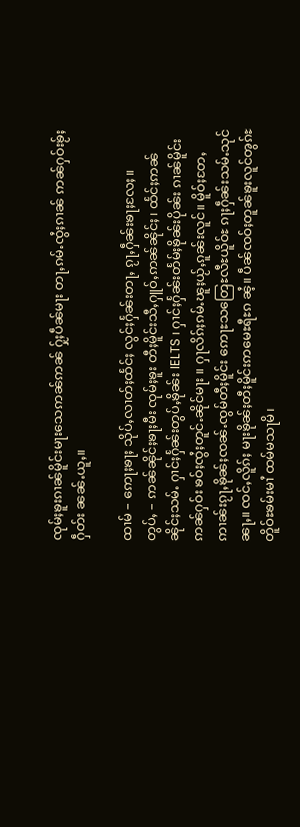ၸုမ်ႈၶူးၵၢၼ်မိူင်းမႃးသေဢၼ်ဢၼ် ႁႂ်ႈပဵၼ်မႃး တႃႇၵမ်ႉၸွႆႈၵၢၼ် ဢၼ်ႁဝ်းၶႂ်ႈႁဵတ်း ၼၼ်ႉယူႇ။

ထၢမ် – ဢေႃႈၶႃႈ သိုပ်ႇလၢတ်ႈထႅင်ႈ လွင်ႈႁႅၼ်းတႃႇ ၵႂႃႇႁဵၼ်းၶႃႈလႄႈ။
တွပ်ႇ – ဢၼ်ၼိုင်ႈၶႃႈမီး ၸုမ်ႈၶူး တီႈမိူင်းသီႇႁူဝ်ႇဢၼ်ၼိုင်ႈ၊ ထႅင်ႈဢၼ်ၼိုင်ႈသမ်ႉ ႁၢင်ႈႁႅၼ်းတွပ်ႇၶိုၼ်း IELTS ၊ ႁၢင်ႈႁႅၼ်းတႅမ်ႈၶိုၼ်းပိုၼ်း ၵၢၼ်မိူင်း ဢၼ်ႁဝ်း ၶဝ်ႈၸွႆႈတူင်ႉၼိုင်မႃး ။ ႁႃလိၵ်ႈၵမ်ႉၽူႈယႂ်ႇၵူၼ်းလူင်။ မိူဝ်ႈတႄႇဢၢၼ်းၵႂႃႇၶိုၼ်ႈၸၼ်ႉၸွမ်တီႈမိူင်း ဢေႃႊသတြေႊလီႊယိူဝ်ႊ ၵႃႈႁဵၼ်းသမ်ႉသုင်ၼႃႇ။ ၸင်ႇလိူၵ်ႈ မႃးၶိုၼ်ႈတီႈမိူင်းဢမေႊရီႊၵ ၼႆ့။ ပဵၼ်ၸဝ်ႈတူၼ်ၶူးလူင်ၻွၵ်ႊတိူဝ်ႊၶမ်းမၢႆ ထမ်မသႃမိ၊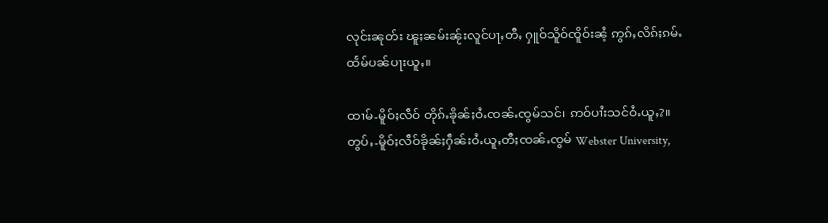လုင်းၼုတ်း ၽူႈၼမ်းၼႂ်းလူင်ပႃႇတီႇ ႁူဝ်သိူဝ်ၸိူဝ်းၼႆ့ ဢွၵ်ႇလိၵ်ႈၵမ်ႉထႅမ်ပၼ်ပႃးယူႇ။

ထၢမ်-မိူဝ်ႈလဵဝ် တိုၵ်ႉၶိုၼ်ႈဝႆႉၸၼ်ႉၸွမ်သင်၊ ဢဝ်ပၢႆးသင်ဝႆႉယူႇ?။
တွပ်ႇ-မိူဝ်ႈလဵဝ်ၶိုၼ်ႈႁဵၼ်းဝႆႉယူႇတီႈၸၼ်ႉၸွမ် Webster University,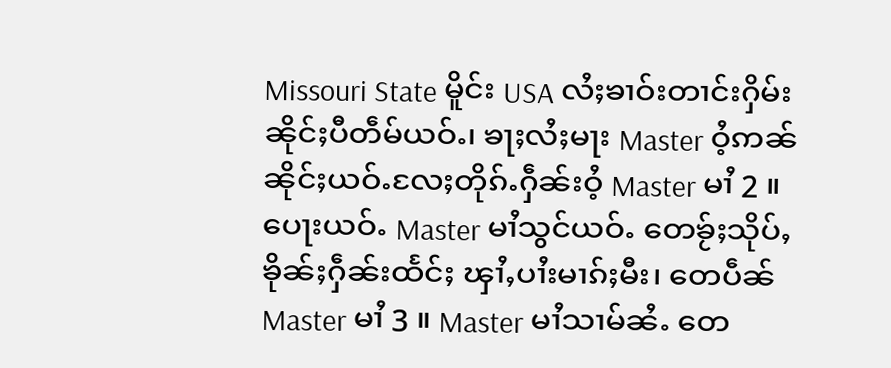Missouri State မိူင်း USA လႆႈၶၢဝ်းတၢင်းႁိမ်းၼိုင်ႈပီတဵမ်ယဝ်ႉ၊ ၶႃႈလႆႈမႃး Master ဝႆ့ဢၼ်ၼိုင်ႈယဝ်ႉလႄႈတိုၵ်ႉႁဵၼ်းဝႆ့ Master မၢႆ 2 ။ ပေႃးယဝ်ႉ Master မၢႆသွင်ယဝ်ႉ တေၶႂ်ႈသိုပ်ႇၶိုၼ်ႈႁဵၼ်းထႅင်ႈ ၾၢႆႇပၢႆးမၢၵ်ႈမီး၊ တေပဵၼ် Master မၢႆ 3 ။ Master မၢႆသၢမ်ၼႆႉ တေ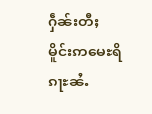ႁဵၼ်းတီႈမိူင်းဢမေႊရိၵႃႊၼႆႉ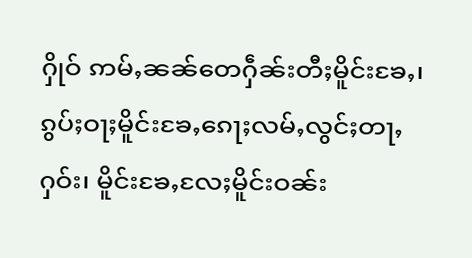ႁိုဝ် ဢမ်ႇၼၼ်တေႁဵၼ်းတီႈမိူင်းၶႄႇ၊ ၵွပ်ႈဝႃႈမိူင်းၶႄႇၵေႃႈလမ်ႇလွင်ႈတႃႇႁဝ်း၊ မိူင်းၶႄႇလႄႈမိူင်းဝၼ်း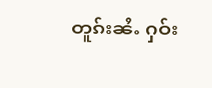တူၵ်းၼႆႉ ႁဝ်း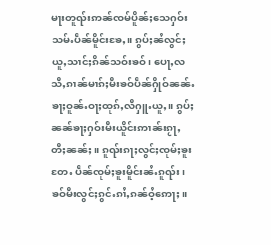မႃးတူၺ်းဢၼ်ၸမ်ပိူၼ်ႈသေႁဝ်းသမ်ႉပဵၼ်မိူင်းၶႄႇ။ ၵွပ်ႈၼႆလွင်ႈယူႇသၢင်ႈၵိၼ်သဝ်းၶဝ်၊ ပေႃႇလသီႇၵၢၼ်မၢၵ်ႈမီးၶဝ်ပဵၼ်ႁိုဝ်ၼၼ်ႉ ၶႃႈဝူၼ်ႉဝႃႈထုၵ်ႇလီႁူႉယူႇ။ ၵွပ်ႈၼၼ်ၶႃႈႁဝ်းမီးယိူင်းဢၢၼ်းၵႂႃႇတီႈၼၼ်ႈ။ ၵူၺ်းၵႃႈလွင်ႈၸုမ်ႈၶူးတႄႉ ပဵၼ်ၸုမ်ႈၶူးမိူင်းၼႆႉၵူၺ်း၊ ၶဝ်မီးလွင်ႈၵွင်ႉၵၢႆႇၵၼ်ဝႆ့ဢေႃႈ။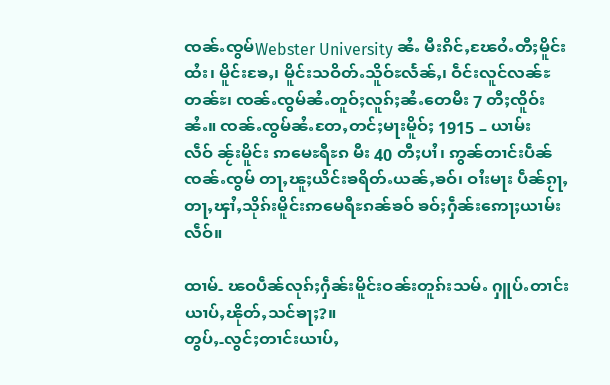ၸၼ်ႉၸွမ်Webster University ၼႆႉ မီးၵိင်ႇၽႄဝႆႉတီႈမိူင်းထႆး၊ မိူင်းၶႄႇ၊ မိူင်းသဝိတ်ႉသိူဝ်ႊလႅၼ်ႇ၊ ဝဵင်းလူင်လၼ်ႊတၼ်ႊ၊ ၸၼ်ႉၸွမ်ၼႆႉတူဝ်ႈလူၵ်ႈၼႆႉတေမီး 7 တီႈၸိူဝ်းၼႆႉ။ ၸၼ်ႉၸွမ်ၼႆႉတႄႇတင်ႈမႃးမိူဝ်ႈ 1915 – ယၢမ်းလဵဝ် ၼႂ်းမိူင်း ဢမေႊရီႊၵ မီး 40 တီႈပၢႆ၊ ဢွၼ်တၢင်းပဵၼ်ၸၼ်ႉၸွမ် တႃႇၽူႈယိင်းၶရိတ်ႉယၼ်ႇၶဝ်၊ ဝၢႆးမႃး ပဵၼ်ၵႂႃႇ တႃႇၾၢႆႇသိုၵ်းမိူင်းဢမေရီႊၵၼ်ၶဝ် ၶဝ်ႈႁဵၼ်းဢေႃႈယၢမ်းလဵဝ်။

ထၢမ်- ၽဝပဵၼ်လုၵ်ႈႁဵၼ်းမိူင်းဝၼ်းတူၵ်းသမ်ႉ ႁူပ်ႉတၢင်းယၢပ်ႇၽိုတ်ႇသင်ၶႃႈ?။
တွပ်ႇ-လွင်ႈတၢင်းယၢပ်ႇ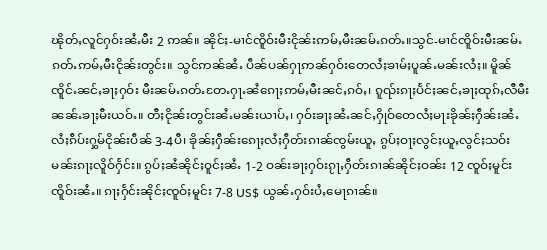ၽိုတ်ႇလူင်ႁဝ်းၼႆႉမီး 2 ဢၼ်။ ၼိုင်ႈ-မၢင်ၸိူဝ်းမီးငိုၼ်းဢမ်ႇမီးၼမ်ႉၵတ်ႉ။သွင်-မၢင်ၸိူဝ်းမီးၼမ်ႉၵတ်ႉဢမ်ႇမီးငိုၼ်းတွင်း။ သွင်ဢၼ်ၼႆႉ ပဵၼ်ပၼ်ႁႃဢၼ်ႁဝ်းတေလႆႈၶၢမ်ႈပူၼ်ႉမၼ်းလႆႈ။ မိူၼ်ၸိူင်ႉၼင်ႇၶႃႈႁဝ်း မီးၼမ်ႉၵတ်ႉတႄႉႁႃႉၼႆၵေႃႈဢမ်ႇမီးၼင်ႇၵဝ်ႇ၊ ၵူၺ်းၵႃႈပႅင်ႈၼင်ႇၶႃႈထုၵ်ႇလီမီးၼၼ်ႉၶႃႈမီးယဝ်ႉ။ တီႈငိုၼ်းတွင်းၼႆႉမၼ်းယၢပ်ႇ၊ ႁဝ်းၶႃႈၼႆႉၼင်ႇႁိုဝ်တေလႆႈမႃးၶိုၼ်ႈႁဵၼ်းၼႆႉ လႆႈၵဵပ်းႁွမ်ငိုၼ်းပဵၼ် 3-4ပီ၊ ၶိုၼ်ႈႁဵၼ်းၵေႃႈလႆႈႁဵတ်းၵၢၼ်ၸွမ်းယူႇ ၵွပ်ႈဝႃႈလွင်ႈယူႇလွင်ႈသဝ်းမၼ်းၵႃႈလိူဝ်ႁႅင်း။ ၵွပ်ႈၼႆၼိုင်ႈဝူင်ႈၼႆႉ 1-2 ဝၼ်းၶႃႈႁဝ်းၵႂႃႇႁဵတ်းၵၢၼ်ၼိုင်ႈဝၼ်း 12 ၸူဝ်ႈမူင်းၸိူဝ်းၼႆႉ။ ၵႃႈႁႅင်းၼိုင်ႈၸူဝ်ႈမူင်း 7-8 US$ ယွၼ်ႉႁဝ်းပႆႇမေႃၵၢၼ်။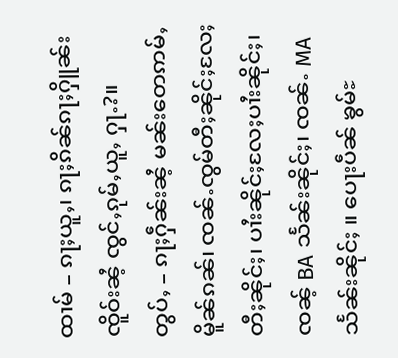ထၢမ် – ၵႃႈယူႇ၊ ၵႃႈၵိၼ်ၵႃႈႁိူၼ်း ၸိူဝ်းၼႆ့ ၸွင်ႇၵုမ်ႇယူႇ ႁႃႉ?။
တွပ်ႇ – ၵႃႈႁဵၼ်းၼႆ့ မၼ်းတေဢမ်ႇမိူၼ်ၵၼ်၊ ၸၼ်ႉၸွမ်တီႈၼိုင်ႈလႄႈတီႈၼိုင်ႈ၊ ပၢႆးၼိုင်ႈလႄႈပၢႆးၼိုင်ႈ၊ ၸၼ့် BA သႅၼ်းၼိုင်ႈ၊ ၸၼ်ႉ MA သႅၼ်းၼိုင်ႈ ။ ပေႃးပဵၼ် ၶွမ်ႊ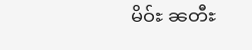မိဝ်ႊ ၼတီႊ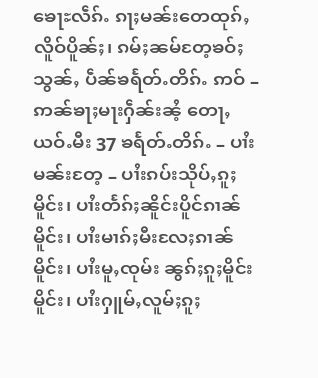ၶေႃႊလဵၵ်ႉ ၵႃႈမၼ်းတေထုၵ်ႇလိူဝ်ပိူၼ်ႈ၊ ၵမ်ႈၼမ်တႄ့ၶဝ်ႈသွၼ်ႇ ပဵၼ်ၶရႅတ်ႉတိၵ်ႉ ဢဝ် – ဢၼ်ၶႃႈမႃးႁဵၼ်းၼႆ့ တေႃႇယဝ်ႉမီး 37 ၶရႅတ်ႉတိၵ်ႉ – ပၢႆးမၼ်းတႄ့ – ပၢႆးၵပ်းသိုပ်ႇၵူႈမိူင်း၊ ပၢႆးတႅၵ်ႈၼိူင်းပိူင်ၵၢၼ်မိူင်း၊ ပၢႆးမၢၵ်ႈမီးလႄႈၵၢၼ်မိူင်း၊ ပၢႆးမူႇၸုမ်း ၼွၵ်ႈၵူႈမိူင်းမိူင်း၊ ပၢႆးႁူမ်ႇလူမ်ႈၵူႈ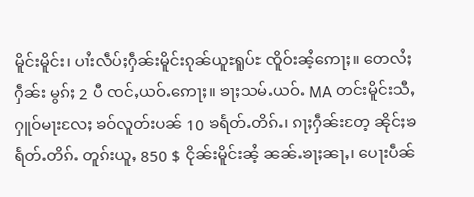မိူင်းမိူင်း၊ ပၢႆးလဵပ်ႈႁဵၼ်းမိူင်းၵုၼ်ယူႊရူပ်ႊ ၸိူဝ်းၼႆ့ဢေႃႈ။ တေလႆႈႁဵၼ်း မွၵ်ႈ 2 ပီ ၸင်ႇယဝ်ႉဢေႃႈ။ ၶႃႈသမ်ႉယဝ်ႉ MA တင်းမိူင်းသီႇႁူဝ်မႃးလႄႈ ၶဝ်လူတ်းပၼ် 10 ၶရႅတ်ႉတိၵ်ႉ၊ ၵႃႈႁဵၼ်းတႄ့ ၼိုင်ႈၶရႅတ်ႉတိၵ်ႉ တူၵ်းယူႇ 850 $ ငိုၼ်းမိူင်းၼႆ့ ၼၼ်ႉၶႃႈၼႃႇ၊ ပေႃးပဵၼ်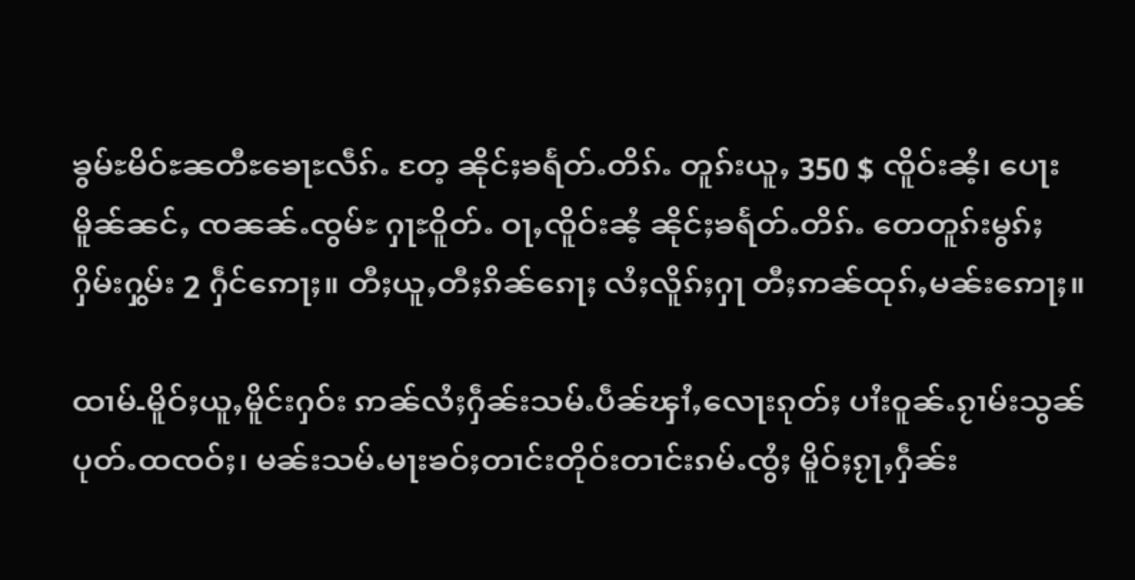ၶွမ်ႊမိဝ်ႊၼတီႊၶေႃႊလဵၵ်ႉ တႄ့ ၼိုင်ႈၶရႅတ်ႉတိၵ်ႉ တူၵ်းယူႇ 350 $ ၸိူဝ်းၼႆ့၊ ပေႃးမိူၼ်ၼင်ႇ ၸၼၼ်ႉၸွမ်ႊ ႁႃႊဝိူတ်ႉ ဝႃႇၸိူဝ်းၼႆ့ ၼိုင်ႈၶရႅတ်ႉတိၵ်ႉ တေတူၵ်းမွၵ်ႈ ႁိမ်းႁွမ်း 2 ႁဵင်ဢေႃႈ။ တီႈယူႇတီႈၵိၼ်ၵေႃႈ လႆႈလိူၵ်ႈႁႃ တီႈဢၼ်ထုၵ်ႇမၼ်းဢေႃႈ။

ထၢမ်-မိူဝ်ႈယူႇမိူင်းႁဝ်း ဢၼ်လႆႈႁဵၼ်းသမ်ႉပဵၼ်ၾၢႆႇလေႃးၵုတ်ႈ ပၢႆးဝူၼ်ႉၵႂၢမ်းသွၼ်ပုတ်ႉထၸဝ်ႈ၊ မၼ်းသမ်ႉမႃးၶဝ်ႈတၢင်းတိုဝ်းတၢင်းၵမ်ႉၸွႆႈ မိူဝ်ႈၵႂႃႇႁဵၼ်း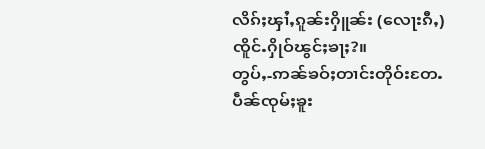လိၵ်ႈၾၢႆႇၵူၼ်းႁိူၼ်း (လေႃးၵီႇ) ၸိူင်ႉႁိုဝ်ၽွင်ႈၶႃႈ?။
တွပ်ႇ-ဢၼ်ၶဝ်ႈတၢင်းတိုဝ်းတႄႉ ပဵၼ်ၸုမ်ႈၶူး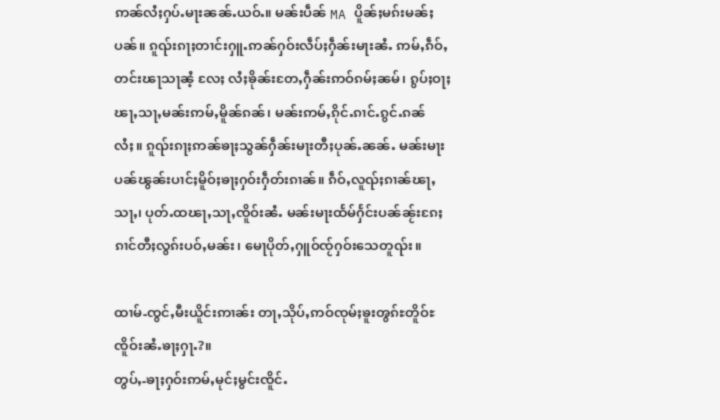ဢၼ်လႆႈႁပ်ႉမႃးၼၼ်ႉယဝ်ႉ။ မၼ်းပဵၼ် MA ပိူၼ်ႈမၵ်းမၼ်ႈပၼ်။ ၵူၺ်းၵႃႈတၢင်းႁူႉဢၼ်ႁဝ်းလဵပ်ႈႁဵၼ်းမႃးၼႆႉ ဢမ်ႇၵဵဝ်ႇတင်းၽႃသႃၼႆ့ လႄႈ လႆႈၶိုၼ်းတႄႇႁဵၼ်းဢဝ်ၵမ်ႈၼမ်၊ ၵွပ်ႈဝႃႈၽႃႇသႃႇမၼ်းဢမ်ႇမိူၼ်ၵၼ်၊ မၼ်းဢမ်ႇၵိုင်ႉၵၢင်ႉၵွင်ႉၵၼ်လႆႈ။ ၵူၺ်းၵႃႈဢၼ်ၶႃႈသွၼ်ႁဵၼ်းမႃးတီႈပုၼ်ႉၼၼ်ႉ မၼ်းမႃးပၼ်ၽွၼ်းပၢင်ႈမိူဝ်ႈၶႃႈႁဝ်းႁဵတ်းၵၢၼ်။ ၵဵဝ်ႇလူၺ်ႈၵၢၼ်ၽႃႇသႃႇ၊ ပုတ်ႉထၽႃႇသႃႇၸိူဝ်းၼႆႉ မၼ်းမႃးထႅမ်ႁႅင်းပၼ်ၼႂ်းၵႄႈၵၢင်တီႈလွၵ်းပဝ်ႇမၼ်း၊ မေႃပိုတ်ႇႁူဝ်ၸႂ်ႁဝ်းသေတူၺ်း။

ထၢမ်-ၸွင်ႇမီးယိူင်းဢၢၼ်း တႃႇသိုပ်ႇဢဝ်ၸုမ်ႈၶူးၻွၵ်ႊတိူဝ်ႊၸိူဝ်းၼႆႉၶႃႈႁႃႉ?။
တွပ်ႇ-ၶႃႈႁဝ်းဢမ်ႇမုင်ႈမွင်းၸိူင်ႉ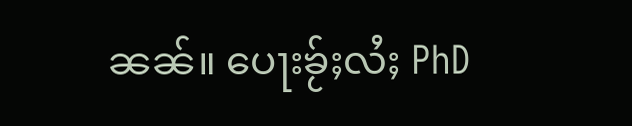ၼၼ်။ ပေႃးၶႂ်ႈလႆႈ PhD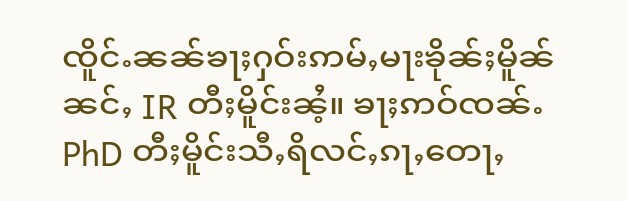ၸိူင်ႉၼၼ်ၶႃႈႁဝ်းဢမ်ႇမႃးၶိုၼ်ႈမိူၼ်ၼင်ႇ IR တီႈမိူင်းၼႆ့။ ၶႃႈဢဝ်ၸၼ်ႉ PhD တီႈမိူင်းသီႇရိလင်ႇၵႃႇတေႃႇ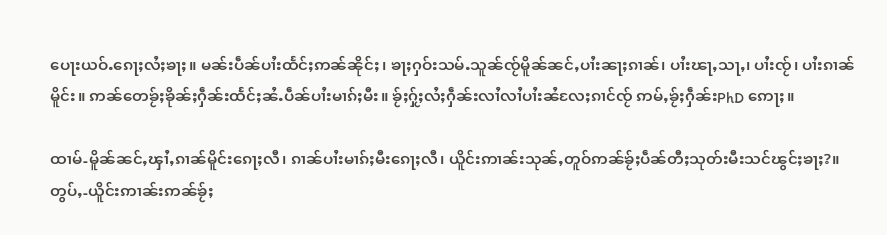ပေႃးယဝ်ႉၵေႃႈလႆႈၶႃႈ။ မၼ်းပဵၼ်ပၢႆးထႅင်ႈဢၼ်ၼိုင်ႈ၊ ၶႃႈႁဝ်းသမ်ႉသူၼ်ၸႂ်မိူၼ်ၼင်ႇပၢႆးၼႃႈၵၢၼ်၊ ပၢႆးၽႃႇသႃႇ၊ ပၢႆးၸႂ်၊ ပၢႆးၵၢၼ်မိူင်း။ ဢၼ်တေၶႂ်ႈၶိုၼ်ႈႁဵၼ်းထႅင်ႈၼႆႉပဵၼ်ပၢႆးမၢၵ်ႈမီး။ ၶႂ်ႈႁႂ်ႈလႆႈႁဵၼ်းလၢႆလၢႆပၢႆးၼႆလႄႈၵၢင်ၸႂ် ဢမ်ႇၶႂ်ႈႁဵၼ်းPhD ဢေႃႈ။

ထၢမ်-မိူၼ်ၼင်ႇၾၢႆႇၵၢၼ်မိူင်းၵေႃႈလီ၊ ၵၢၼ်ပၢႆးမၢၵ်ႈမီးၵေႃႈလီ၊ ယိူင်းဢၢၼ်းသုၼ်ႇတူဝ်ဢၼ်ၶႂ်ႈပဵၼ်တီႈသုတ်းမီးသင်ၽွင်ႈၶႃႈ?။
တွပ်ႇ-ယိူင်းဢၢၼ်းဢၼ်ၶႂ်ႈ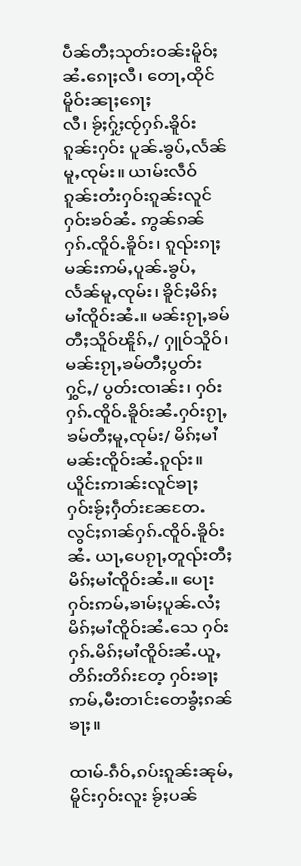ပဵၼ်တီႈသုတ်းဝၼ်းမိူဝ်ႈၼႆႉၵေႃႈလီ၊ တေႃႇထိုင်မိူဝ်းၼႃႈၵေႃႈလီ၊ ၶႂ်ႈႁႂ်ႈၸႂ်ႁၵ်ႉၶိူဝ်းၵူၼ်းႁဝ်း ပူၼ်ႉၶွပ်ႇလႅၼ်မူႇၸုမ်း။ ယၢမ်းလဵဝ်ၵူၼ်းတႆးႁဝ်းၵူၼ်းလူင်ႁဝ်းၶဝ်ၼႆႉ ဢွၼ်ၵၼ်ႁၵ်ႉၸိူဝ်ႉၶိူဝ်း၊ ၵူၺ်းၵႃႈမၼ်းဢမ်ႇပူၼ်ႉၶွပ်ႇလႅၼ်မူႇၸုမ်း၊ ၶိူင်ႈမိၵ်ႈမၢႆၸိူဝ်းၼႆႉ။ မၼ်းၵႂႃႇၶမ်တီႈသိူဝ်ၽိူၵ်ႇ/ ႁူဝ်သိူဝ်၊ မၼ်းၵႂႃႇၶမ်တီႈပွတ်းႁွင်ႇ/ ပွတ်းၸၢၼ်း၊ ႁဝ်းႁၵ်ႉၸိူဝ်ႉၶိူဝ်းၼႆႉႁဝ်းၵႂႃႇၶမ်တီႈမူႇၸုမ်း/ မိၵ်ႈမၢႆမၼ်းၸိူဝ်းၼႆႉၵူၺ်း။ ယိူင်းဢၢၼ်းလူင်ၶႃႈႁဝ်းၶႂ်ႈႁဵတ်းၼႄတႄႉ လွင်ႈၵၢၼ်ႁၵ်ႉၸိူဝ်ႉၶိူဝ်းၼႆႉ ယႃႇပေၵႂႃႇတူၺ်းတီႈမိၵ်ႈမၢႆၸိူဝ်းၼႆႉ။ ပေႃးႁဝ်းဢမ်ႇၶၢမ်ႈပူၼ်ႉလႆႈမိၵ်ႈမၢႆၸိူဝ်းၼႆႉသေ ႁဝ်းႁၵ်ႉမိၵ်ႈမၢႆၸိူဝ်းၼႆႉယူႇတိၵ်းတိၵ်းတႄ့ ႁဝ်းၶႃႈဢမ်ႇမီးတၢင်းတေၶွႆႈၵၼ်ၶႃႈ။

ထၢမ်-ၵဵဝ်ႇၵပ်းၵူၼ်းၼုမ်ႇမိူင်းႁဝ်းလူး ၶႂ်ႈပၼ်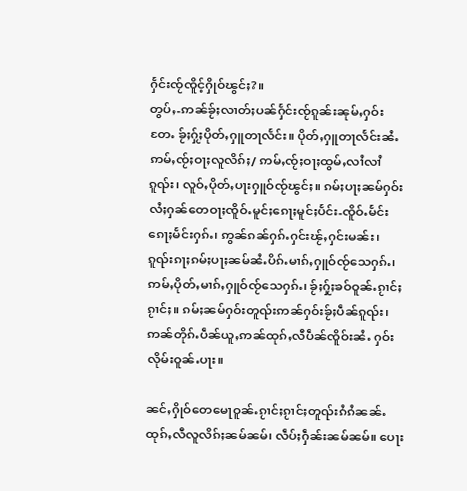ႁႅင်းၸႂ်ၸိူင့်ႁိုဝ်ၽွင်ႈ?။
တွပ်ႇ-ဢၼ်ၶႂ်ႈလၢတ်ႈပၼ်ႁႅင်းၸႂ်ၵူၼ်းၼုမ်ႇႁဝ်းတႄႉ ၶႂ်ႈႁႂ်ႈပိုတ်ႇႁူတႃလႅင်း။ ပိုတ်ႇႁူတႃလႅင်းၼႆႉဢမ်ႇၸႂ်ႈဝႃႈလူလိၵ်ႈ/ ဢမ်ႇၸႂ်ႈဝႃႈထွမ်ႇလၢႆလၢႆၵူၺ်း၊ လူဝ်ႇပိုတ်ႇပႃးႁူဝ်ၸႂ်ၽွင်ႈ။ ၵမ်ႈပႃႈၼမ်ႁဝ်းလႆႈႁၼ်တေဝႃႈၸိူဝ်ႉမူင်ႈၵေႃႈမူင်ႈပႅင်း-ၸိူဝ်ႉမႅင်းၵေႃႈမႅင်းႁၵ်ႉ၊ ဢွၼ်ၵၼ်ႁၵ်ႉႁင်းၽႂ်ႇႁင်းမၼ်း၊ ၵူၺ်းၵႃႈၵမ်ႈပႃႈၼမ်ၼႆႉပိၵ်ႉမၢၵ်ႇႁူဝ်ၸႂ်သေႁၵ်ႉ၊ ဢမ်ႇပိုတ်ႇမၢၵ်ႇႁူဝ်ၸႂ်သေႁၵ်ႉ၊ ၶႂ်ႈႁႂ်ႈၶဝ်ဝူၼ်ႉၵႂၢင်ႈၵႂၢင်ႈ။ ၵမ်ႈၼမ်ႁဝ်းတူၺ်းဢၼ်ႁဝ်းၶႂ်ႈပဵၼ်ၵူၺ်း၊ ဢၼ်တိုၵ်ႉပဵၼ်ယူႇဢၼ်ထုၵ်ႇလီပဵၼ်ၸိူဝ်းၼႆႉ ႁဝ်းလိုမ်းဝူၼ်ႉပႃး။

ၼင်ႇႁိုဝ်တေမေႃဝူၼ်ႉၵႂၢင်ႈၵႂၢင်ႈတူၺ်းၵႆၵႆၼၼ်ႉ ထုၵ်ႇလီလူလိၵ်ႈၼမ်ၼမ်၊ လဵပ်ႈႁဵၼ်းၼမ်ၼမ်။ ပေႃး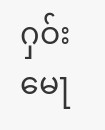ႁဝ်းမေႃ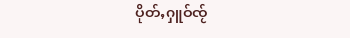ပိုတ်ႇႁူဝ်ၸႂ်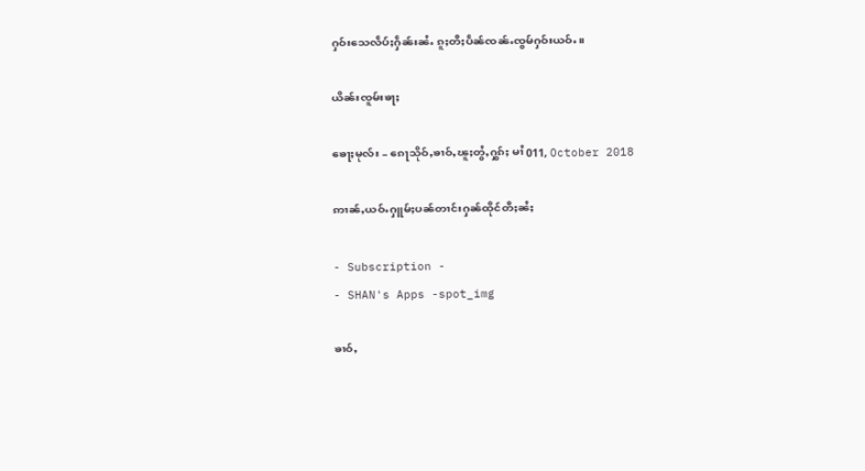ႁဝ်းသေလဵပ်ႈႁဵၼ်းၼႆႉ ၵူႈတီႈပဵၼ်ၸၼ်ႉၸွမ်ႁဝ်းယဝ်ႉ။

ယိၼ်းၸူမ်းၶႃႈ

ၶေႃႈမုလ်း – ၵေႃသိုဝ်ႇၶၢဝ်ႇၽူႈတွႆႇႁွၵ်ႈ မၢႆ 011, October 2018

ဢၢၼ်ႇယဝ်ႉႁူမ်ႈပၼ်တၢင်းႁၼ်ထိုင်တီႈၼႆႈ

- Subscription -
- SHAN's Apps -spot_img

ၶၢဝ်ႇ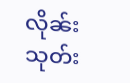လိုၼ်းသုတ်း